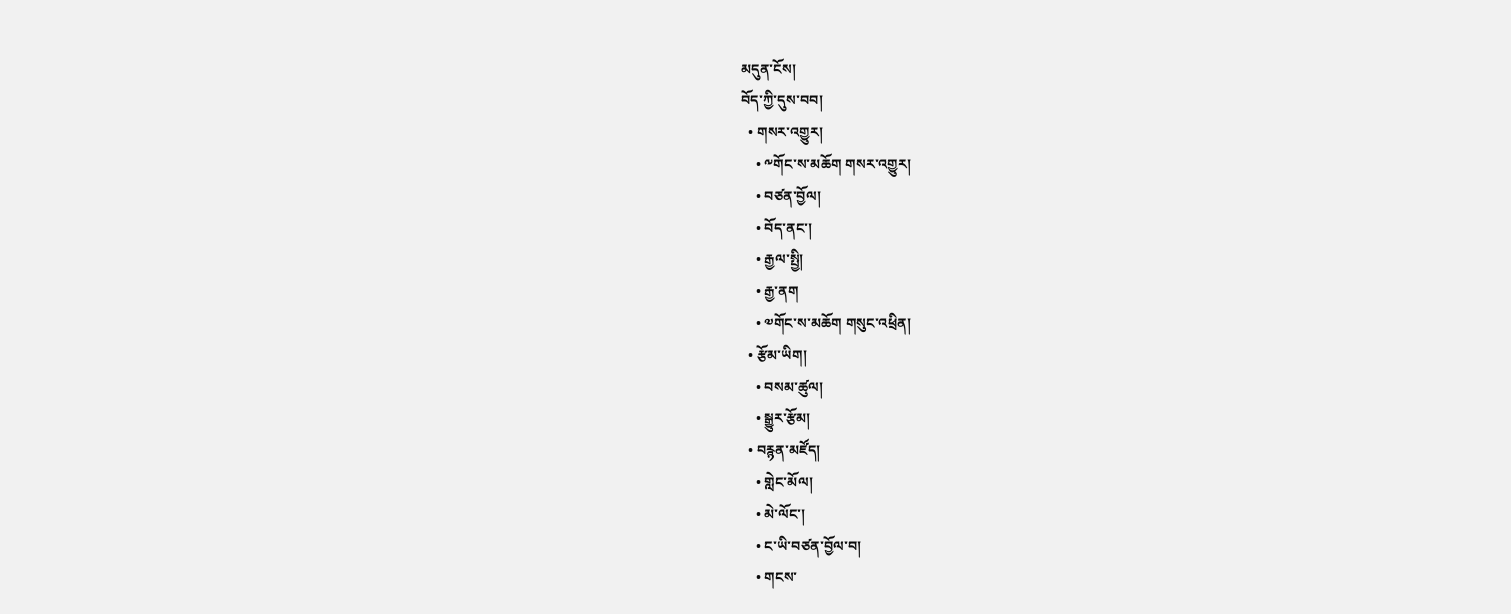མདུན་ངོས།
བོད་ཀྱི་དུས་བབ།
  • གསར་འགྱུར།
    • ༸གོང་ས་མཆོག གསར་འགྱུར།
    • བཙན་བྱོལ།
    • བོད་ནང་།
    • རྒྱལ་སྤྱི།
    • རྒྱ་ནག
    • ༧གོང་ས་མཆོག གསུང་འཕྲིན།
  • རྩོམ་ཡིག།
    • བསམ་ཚུལ།
    • སྒྱུར་རྩོམ།
  • བརྙན་མཛོད།
    • གླེང་མོལ།
    • མེ་ལོང་།
    • ང་ཡི་བཙན་བྱོལ་བ།
    • གངས་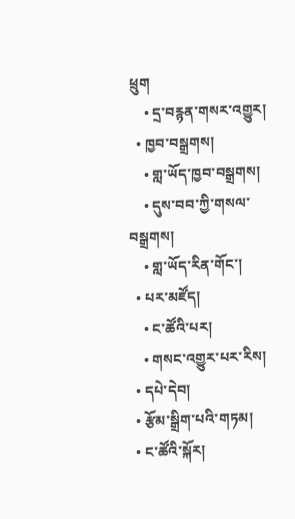ཕྲུག
    • དྲ་བརྙན་གསར་འགྱུར།
  • ཁྱབ་བསྒྲགས།
    • གླ་ཡོད་ཁྱབ་བསྒྲགས།
    • དུས་བབ་ཀྱི་གསལ་བསྒྲགས།
    • གླ་ཡོད་རིན་གོང་།
  • པར་མཛོད།
    • ང་ཚོའི་པར།
    • གསང་འགྱུར་པར་རིས།
  • དཔེ་དེབ།
  • རྩོམ་སྒྲིག་པའི་གཏམ།
  • ང་ཚོའི་སྐོར།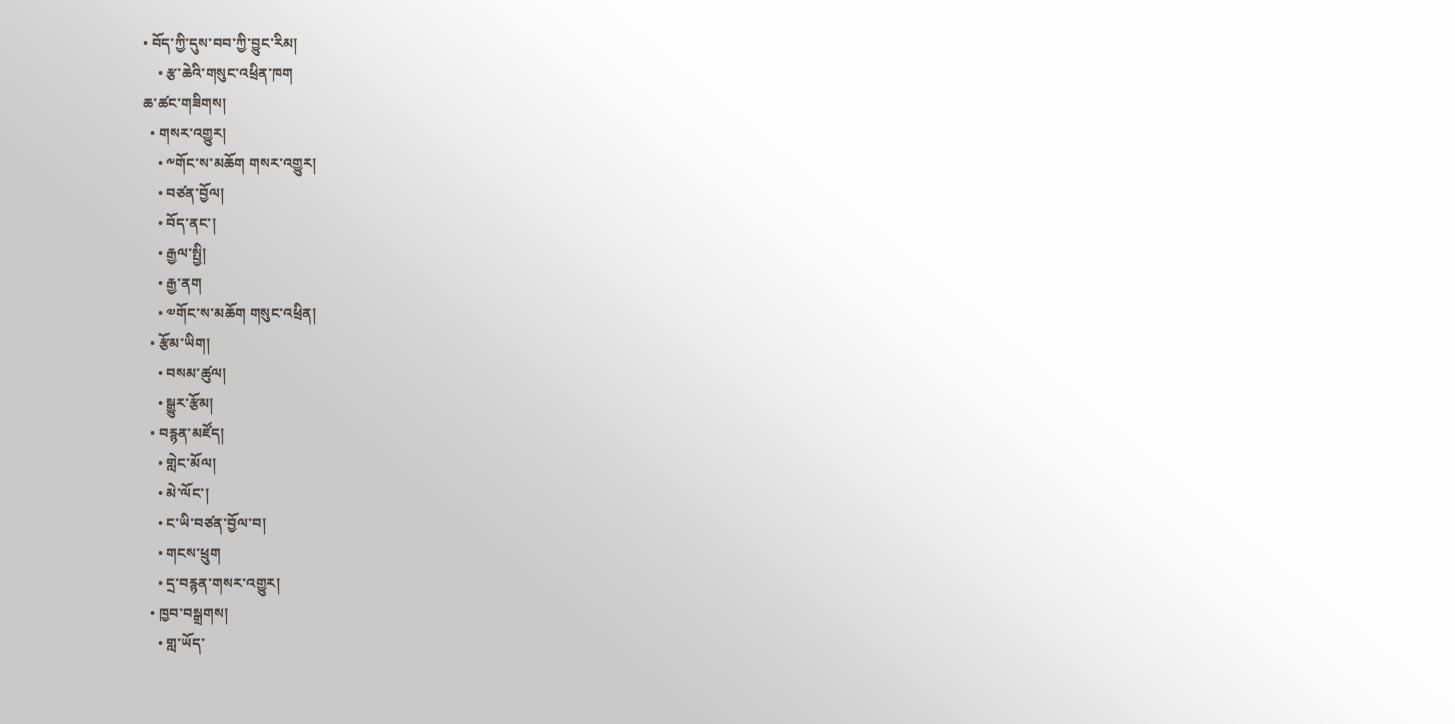• བོད་ཀྱི་དུས་བབ་ཀྱི་བྱུང་རིམ།
    • རྩ་ཆེའི་གསུང་འཕྲིན་ཁག
ཆ་ཚང་གཟིགས།
  • གསར་འགྱུར།
    • ༸གོང་ས་མཆོག གསར་འགྱུར།
    • བཙན་བྱོལ།
    • བོད་ནང་།
    • རྒྱལ་སྤྱི།
    • རྒྱ་ནག
    • ༧གོང་ས་མཆོག གསུང་འཕྲིན།
  • རྩོམ་ཡིག།
    • བསམ་ཚུལ།
    • སྒྱུར་རྩོམ།
  • བརྙན་མཛོད།
    • གླེང་མོལ།
    • མེ་ལོང་།
    • ང་ཡི་བཙན་བྱོལ་བ།
    • གངས་ཕྲུག
    • དྲ་བརྙན་གསར་འགྱུར།
  • ཁྱབ་བསྒྲགས།
    • གླ་ཡོད་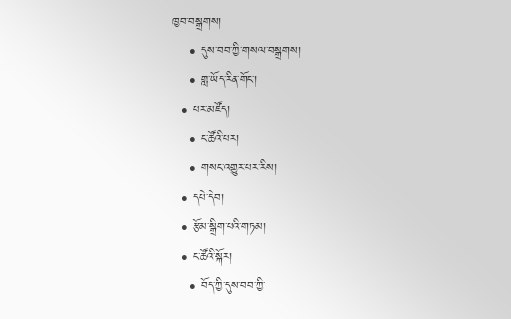ཁྱབ་བསྒྲགས།
    • དུས་བབ་ཀྱི་གསལ་བསྒྲགས།
    • གླ་ཡོད་རིན་གོང་།
  • པར་མཛོད།
    • ང་ཚོའི་པར།
    • གསང་འགྱུར་པར་རིས།
  • དཔེ་དེབ།
  • རྩོམ་སྒྲིག་པའི་གཏམ།
  • ང་ཚོའི་སྐོར།
    • བོད་ཀྱི་དུས་བབ་ཀྱི་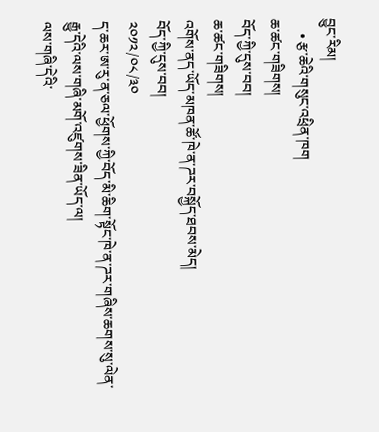བྱུང་རིམ།
    • རྩ་ཆེའི་གསུང་འཕྲིན་ཁག
ཆ་ཚང་གཟིགས།
བོད་ཀྱི་དུས་བབ།
ཆ་ཚང་གཟིགས།
འགོས་ནད་ཡོད་མཁན་ཚོ་ཁེ་ན་ཌར་བསྐྱོད་ཐབས་མེད།
བོད་ཀྱི་དུས་བབ།
༢༠༡༢/༠༨/༣༠
ད་ཆར་ཨ་རུ་ན་ཅལ་ཕྱོགས་ཀྱི་བོད་མི་ཆིག་སྟོང་ཁེ་ན་ཌར་གཞིས་ཆགས་སུ་ལེན་རྒྱུ་དེའི་ལས་གཞི་མགོ་འཛུགས་ཟིན་ཡོད་ལ།
ལས་གཞི་དེའི་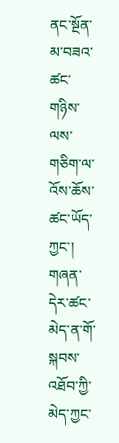ནང་སྔོན་མ་བཟའ་ཚང་གཉིས་ལས་གཅིག་ལ་འོས་ཆོས་ཚང་ཡོད་ཀྱང་། གཞན་དེར་ཚང་མེད་ན་གོ་སྐབས་འཐོབ་ཀྱི་མེད་ཀྱང་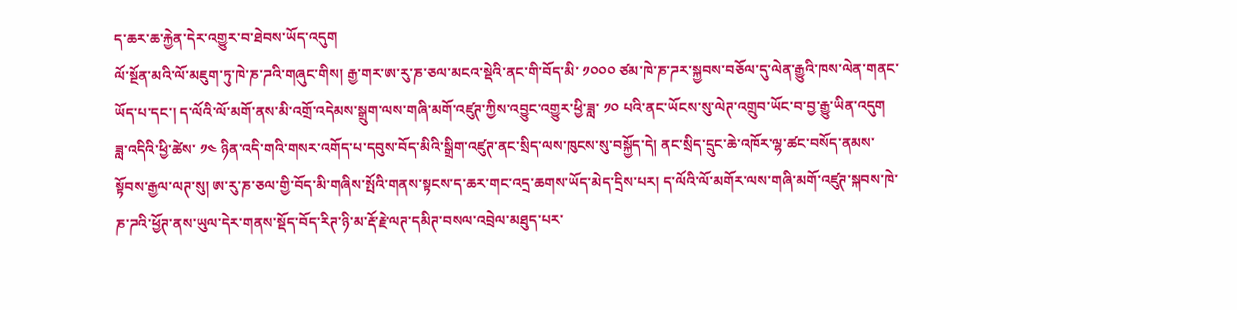ད་ཆར་ཆ་རྐྱེན་དེར་འགྱུར་བ་ཐེབས་ཡོད་འདུག
ལོ་སྔོན་མའི་ལོ་མཇུག་ཏུ་ཁེ་ཎ་ཌའི་གཞུང་གིས། རྒྱ་གར་ཨ་རུ་ཎ་ཅལ་མངའ་སྡེའི་ནང་གི་བོད་མི་ ༡༠༠༠ ཙམ་ཁེ་ཎ་ཌར་སྐྱབས་བཅོལ་དུ་ལེན་རྒྱུའི་ཁས་ལེན་གནང་ཡོད་པ་དང་། ད་ལོའི་ལོ་མགོ་ནས་མི་འགྲོ་འདེམས་སྒྲུག་ལས་གཞི་མགོ་འཛུཊ་ཀྱིས་འབྱུང་འགྱུར་ཕྱི་ཟླ་ ༡༠ པའི་ནང་ཡོངས་སུ་ལེཊ་འགྲུབ་ཡོང་བ་བྱ་རྒྱུ་ཡིན་འདུག
ཟླ་འདིའི་ཕྱི་ཚེས་ ༡༤ ཉིན་འདི་གའི་གསར་འགོད་པ་དབུས་བོད་མིའི་སྒྲིག་འཛུཊ་ནང་སྲིད་ལས་ཁུངས་སུ་བསྐྱོད་དེ། ནང་སྲིད་དྲུང་ཆེ་འཁོར་ལྷ་ཚང་བསོད་ནམས་སྟོབས་རྒྱལ་ལཊ་སུ། ཨ་རུ་ཎ་ཅལ་གྱི་བོད་མི་གཞིས་སྤོའི་གནས་སྟངས་ད་ཆར་གང་འདྲ་ཆགས་ཡོད་མེད་དྲིས་པར། ད་ལོའི་ལོ་མགོར་ལས་གཞི་མགོ་འཛུཊ་སྐབས་ཁེ་ཎ་ཌའི་ཕྱོཊ་ནས་ཡུལ་དེར་གནས་སྡོད་བོད་རིཊ་ཉི་མ་རྡོ་རྗེ་ལཊ་དམིཊ་བསལ་འབྲེལ་མཐུད་པར་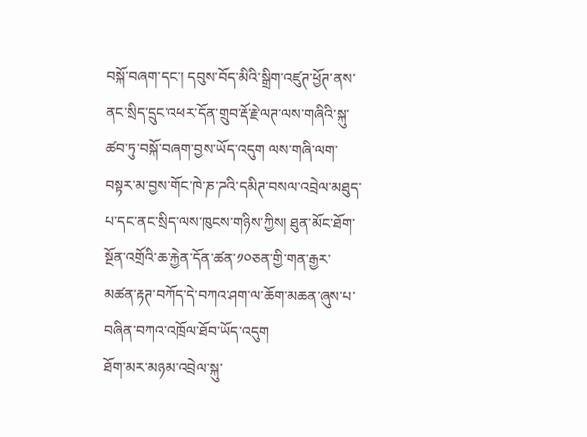བསྐོ་བཞག་དང་། དབུས་བོད་མིའི་སྒྲིག་འཛུཊ་ཕྱོཊ་ནས་ནང་སྲིད་དྲུང་འཕར་དོན་གྲུབ་རྡོ་རྗེ་ལཊ་ལས་གཞིའི་སྐུ་ཚབ་ཏུ་བསྐོ་བཞག་བྱས་ཡོད་འདུག ལས་གཞི་ལག་བསྟར་མ་བྱས་གོང་ཁེ་ཎ་ཌའི་དམིཊ་བསལ་འབྲེལ་མཐུད་པ་དང་ནང་སྲིད་ལས་ཁུངས་གཉིས་ཀྱིས། ཐུན་མོང་ཐོག་སྔོན་འགྲོའི་ཆ་རྐྱེན་དོན་ཚན་༡༠ཅན་གྱི་གན་རྒྱར་མཚན་རྟཊ་བཀོད་དེ་བཀའ་ཤག་ལ་ཆོག་མཆན་ཞུས་པ་བཞིན་བཀའ་འཁྲོལ་ཐོབ་ཡོད་འདུག
ཐོག་མར་མཉམ་འབྲེལ་སྐུ་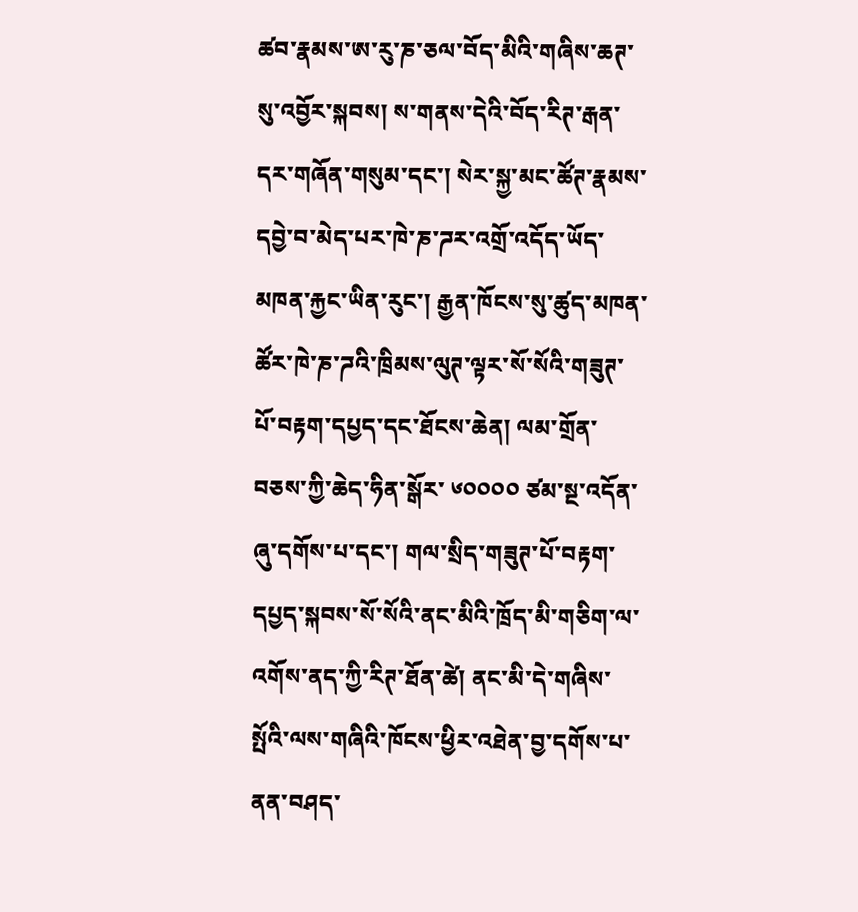ཚབ་རྣམས་ཨ་རུ་ཎ་ཅལ་བོད་མིའི་གཞིས་ཆཊ་སུ་འབྱོར་སྐབས། ས་གནས་དེའི་བོད་རིཊ་རྒན་དར་གཞོན་གསུམ་དང་། སེར་སྐྱ་མང་ཚོཊ་རྣམས་དབྱེ་བ་མེད་པར་ཁེ་ཎ་ཌར་འགྲོ་འདོད་ཡོད་མཁན་རྐྱང་ཡིན་རུང་། རྒྱན་ཁོངས་སུ་ཚུད་མཁན་ཚོར་ཁེ་ཎ་ཌའི་ཁྲིམས་ལུཊ་ལྟར་སོ་སོའི་གཟུཊ་པོ་བརྟག་དཔྱད་དང་ཐོངས་ཆེན། ལམ་གྲོན་བཅས་ཀྱི་ཆེད་ཧིན་སྒོར་ ༦༠༠༠༠ ཙམ་སྔ་འདོན་ཞུ་དགོས་པ་དང་། གལ་སྲིད་གཟུཊ་པོ་བརྟག་དཔྱད་སྐབས་སོ་སོའི་ནང་མིའི་ཁྲོད་མི་གཅིག་ལ་འགོས་ནད་ཀྱི་རིཊ་ཐོན་ཚེ། ནང་མི་དེ་གཞིས་སྤོའི་ལས་གཞིའི་ཁོངས་ཕྱིར་འཐེན་བྱ་དགོས་པ་ནན་བཤད་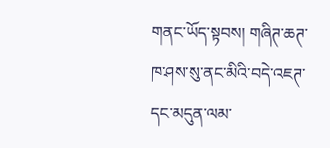གནང་ཡོད་སྟབས། གཞིཊ་ཆཊ་ཁ་ཤས་སུ་ནང་མིའི་བདེ་འཇཊ་དང་མདུན་ལམ་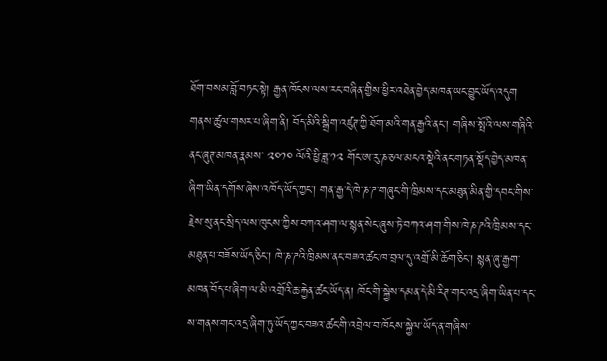ཐོག་བསམ་བློ་བཏང་སྟེ། རྒྱན་ཁོངས་ལས་རང་བཞིན་གྱིས་ཕྱིར་འཐེན་བྱེད་མཁན་ཡང་བྱུང་ཡོད་འདུག
གནས་ཚུལ་གསར་པ་ཞིག་ནི། བོད་མིའི་སྒྲིག་འཛུཊ་ཀྱི་ཐོག་མའི་གན་རྒྱའི་ནང་། གཞིས་སྤོའི་ལས་གཞིའི་ནང་ཞུཊ་མཁན་རྣམས་ ༢༠༡༠ ལོའི་ཕྱི་ཟླ་༡༢ གོང་ཨ་རུ་ཎ་ཅལ་མངའ་སྡེའི་ནང་གཏན་སྡོད་བྱེད་མཁན་ཞིག་ཡིན་དགོས་ཞེས་འཁོད་ཡོད་ཀྱང་། གན་རྒྱ་དེ་ཁེ་ཎ་ཌ་གཞུང་གི་ཁྲིམས་དང་མཐུན་མིན་གྱི་དབང་གིས་རྗེས་སུ་ནང་སྲིད་ལས་ཁུངས་ཀྱིས་བཀའ་ཤག་ལ་སྙན་སེང་ཞུས་ཏེ་བཀའ་ཤག་གིས་ཁེ་ཎ་ཌའི་ཁྲིམས་དང་མཐུན་པ་བཟོས་ཡོད་ཅིང་། ཁེ་ཎ་ཌའི་ཁྲིམས་ནང་བཟའ་ཚང་ཁ་བྲལ་དུ་འགྲོ་མི་ཆོག་ཅིང་། སྙན་ཞུ་རྒྱག་མཁན་བོད་པ་ཞིག་ལ་མི་འགྲོའི་ཆ་རྐྱེན་ཚང་ཡོད་ན། ཁོང་གི་སྐྱེས་དམན་དེ་མི་རིཊ་གང་འདྲ་ཞིག་ཡིན་པ་དང་ས་གནས་གང་འདྲ་ཞིག་ཏུ་ཡོད་ཀྱང་བཟའ་ཚང་གི་འབྲེལ་བ་ཁོངས་སྐྱེལ་ཡོད་ན་གཞིས་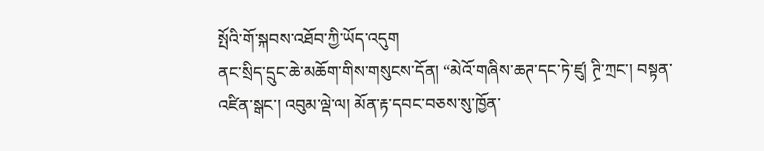སྤོའི་གོ་སྐབས་འཐོབ་ཀྱི་ཡོད་འདུག
ནང་སྲིད་དྲུང་ཆེ་མཆོག་གིས་གསུངས་དོན། “མེའོ་གཞིས་ཆཊ་དང་ཏེ་ཛུ། ཊྲི་ཀྲང་། བསྟན་འཛིན་སྒང་། འབུམ་ལྡེ་ལ། མོན་རྟ་དབང་བཅས་སུ་ཁྱོན་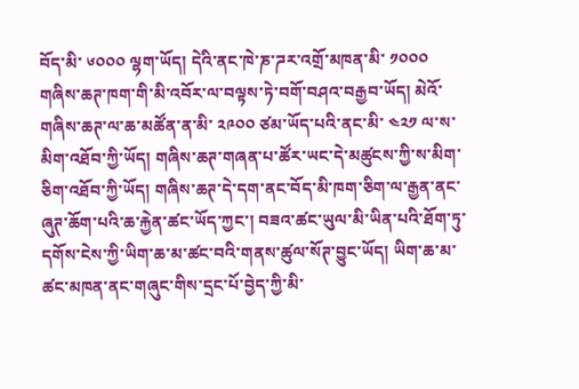བོད་མི་ ༦༠༠༠ ལྷག་ཡོད། དེའི་ནང་ཁེ་ཎ་ཌར་འགྲོ་མཁན་མི་ ༡༠༠༠ གཞིས་ཆཊ་ཁག་གི་མི་འབོར་ལ་བལྟས་ཏེ་བགོ་བཤའ་བརྒྱབ་ཡོད། མེའོ་གཞིས་ཆཊ་ལ་ཆ་མཚོན་ན་མི་ ༢༩༠༠ ཙམ་ཡོད་པའི་ནང་མི་ ༤༢༡ ལ་ས་མིག་འཐོབ་ཀྱི་ཡོད། གཞིས་ཆཊ་གཞན་པ་ཚོར་ཡང་དེ་མཚུངས་ཀྱི་ས་མིག་ཅིག་འཐོབ་ཀྱི་ཡོད། གཞིས་ཆཊ་དེ་དག་ནང་བོད་མི་ཁག་ཅིག་ལ་རྒྱན་ནང་ཞུཊ་ཆོག་པའི་ཆ་རྐྱེན་ཚང་ཡོད་ཀྱང་། བཟའ་ཚང་ཡུལ་མི་ཡིན་པའི་ཐོག་ཏུ་དགོས་ངེས་ཀྱི་ཡིག་ཆ་མ་ཚང་བའི་གནས་ཚུལ་སོཊ་བྱུང་ཡོད། ཡིག་ཆ་མ་ཚང་མཁན་ནང་གཞུང་གིས་དྲང་པོ་བྱེད་ཀྱི་མི་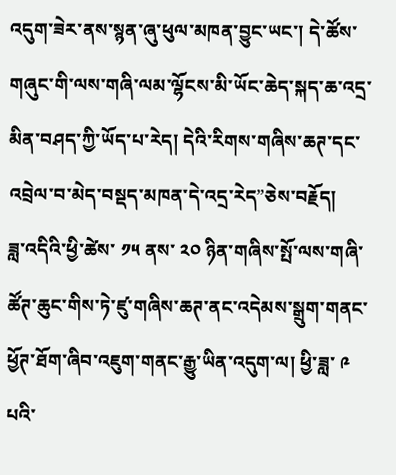འདུག་ཟེར་ནས་སྙན་ཞུ་ཕུལ་མཁན་བྱུང་ཡང་། དེ་ཚོས་གཞུང་གི་ལས་གཞི་ལམ་ལྷོངས་མི་ཡོང་ཆེད་སྐད་ཆ་འདྲ་མིན་བཤད་ཀྱི་ཡོད་པ་རེད། དེའི་རིགས་གཞིས་ཆཊ་དང་འབྲེལ་བ་མེད་བསྡད་མཁན་དེ་འདྲ་རེད”ཅེས་བརྗོད།
ཟླ་འདིའི་ཕྱི་ཚེས་ ༡༥ ནས་ ༢༠ ཉིན་གཞིས་སྤོ་ལས་གཞི་ཚོཊ་ཆུང་གིས་ཏེ་ཛུ་གཞིས་ཆཊ་ནང་འདེམས་སྒྲུག་གནང་ཕྱོཊ་ཐོག་ཞིབ་འཇུག་གནང་རྒྱུ་ཡིན་འདུག་ལ། ཕྱི་ཟླ་ ༩ པའི་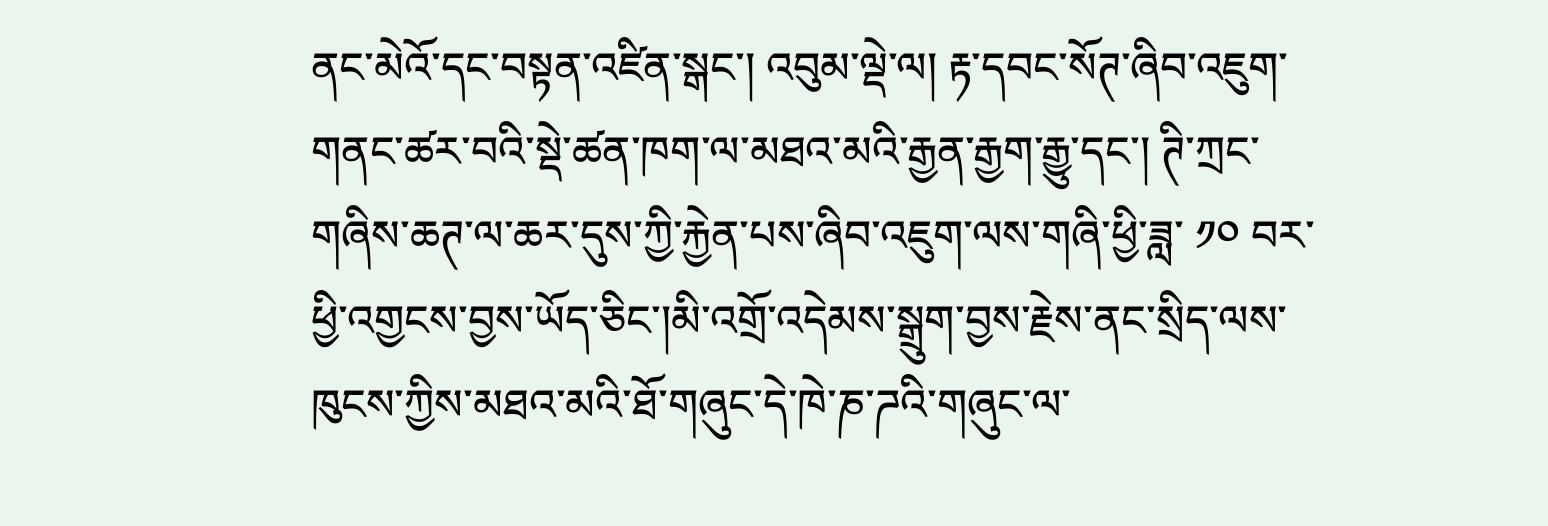ནང་མེའོ་དང་བསྟན་འཛིན་སྒང་། འབུམ་ལྡེ་ལ། རྟ་དབང་སོཊ་ཞིབ་འཇུག་གནང་ཚར་བའི་སྡེ་ཚན་ཁག་ལ་མཐའ་མའི་རྒྱན་རྒྱག་རྒྱུ་དང་། ཊི་ཀྲང་གཞིས་ཆཊ་ལ་ཆར་དུས་ཀྱི་རྐྱེན་པས་ཞིབ་འཇུག་ལས་གཞི་ཕྱི་ཟླ་ ༡༠ བར་ཕྱི་འགྱངས་བྱས་ཡོད་ཅིང་།མི་འགྲོ་འདེམས་སྒྲུག་བྱས་རྗེས་ནང་སྲིད་ལས་ཁུངས་ཀྱིས་མཐའ་མའི་ཐོ་གཞུང་དེ་ཁེ་ཎ་ཌའི་གཞུང་ལ་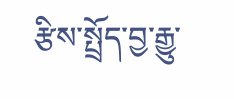རྩིས་སྤྲོད་བྱ་རྒྱུ་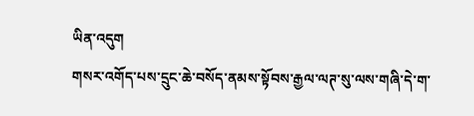ཡིན་འདུག
གསར་འགོད་པས་དྲུང་ཆེ་བསོད་ནམས་སྟོབས་རྒྱལ་ལཊ་སུ་ལས་གཞི་དེ་ག་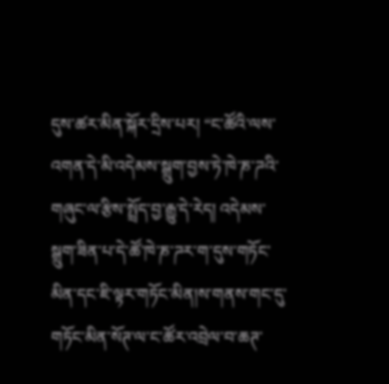དུས་ཚར་མིན་སྐོར་དྲིས་པར། “ང་ཚོའི་ལས་འགན་དེ་མི་འདེམས་སྒྲུག་བྱས་ཏེ་ཁེ་ཎ་ཌའི་གཞུང་ལ་རྩིས་སྤྲོད་བྱ་རྒྱུ་དེ་རེད། འདེམས་སྒྲུག་ཟིན་པ་དེ་ཚོ་ཁེ་ཎ་ཌར་ག་དུས་གཏོང་མིན་དང་ཇི་ལྟར་གཏོང་མིན།ས་གནས་གང་དུ་གཏོང་མིན་སོཊ་ལ་ང་ཚོར་འབྲེལ་བ་ཆཊ་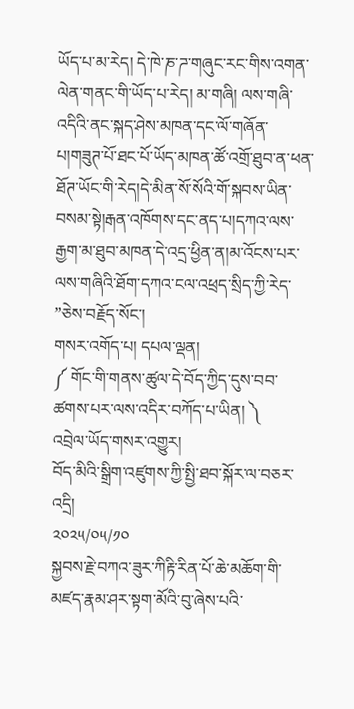ཡོད་པ་མ་རེད། དེ་ཁེ་ཎ་ཌ་གཞུང་རང་གིས་འགན་ལེན་གནང་གི་ཡོད་པ་རེད། མ་གཞི། ལས་གཞི་འདིའི་ནང་སྐད་ཤེས་མཁན་དང་ལོ་གཞོན་པ།གཟུཊ་པོ་ཐང་པོ་ཡོད་མཁན་ཚོ་འགྲོ་ཐུབ་ན་ཕན་ཐོཊ་ཡོང་གི་རེད།དེ་མིན་སོ་སོའི་གོ་སྐབས་ཡིན་བསམ་སྟེ།རྒན་འཁོགས་དང་ནད་པ།དཀའ་ལས་རྒྱག་མ་ཐུབ་མཁན་དེ་འདྲ་ཕྱིན་ན།མ་འོངས་པར་ལས་གཞིའི་ཐོག་དཀའ་ངལ་འཕྲད་སྲིད་ཀྱི་རེད་ ”ཅེས་བརྗོད་སོང་།
གསར་འགོད་པ། དཔལ་ལྡན།
༼ གོང་གི་གནས་ཚུལ་དེ་བོད་ཀྱིད་དུས་བབ་ཚགས་པར་ལས་འདིར་བཀོད་པ་ཡིན། ༽
འབྲེལ་ཡོད་གསར་འགྱུར།
བོད་མིའི་སྒྲིག་འཛུགས་ཀྱི་སྤྱི་ཐབ་སྐོར་ལ་བཅར་འདྲི།
༢༠༢༥/༠༥/༡༠
སྐྱབས་རྗེ་བཀའ་ཟུར་ཀིརྟི་རིན་པོ་ཆེ་མཆོག་གི་མཛད་རྣམ་ཤར་སྟག་མོའི་བུ་ཞེས་པའི་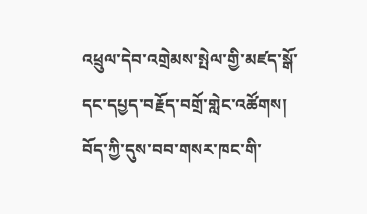འཕྲུལ་དེབ་འགྲེམས་སྤེལ་གྱི་མཛད་སྒོ་དང་དཔྱད་བརྗོད་བགྲོ་གླེང་འཚོགས། བོད་ཀྱི་དུས་བབ་གསར་ཁང་གི་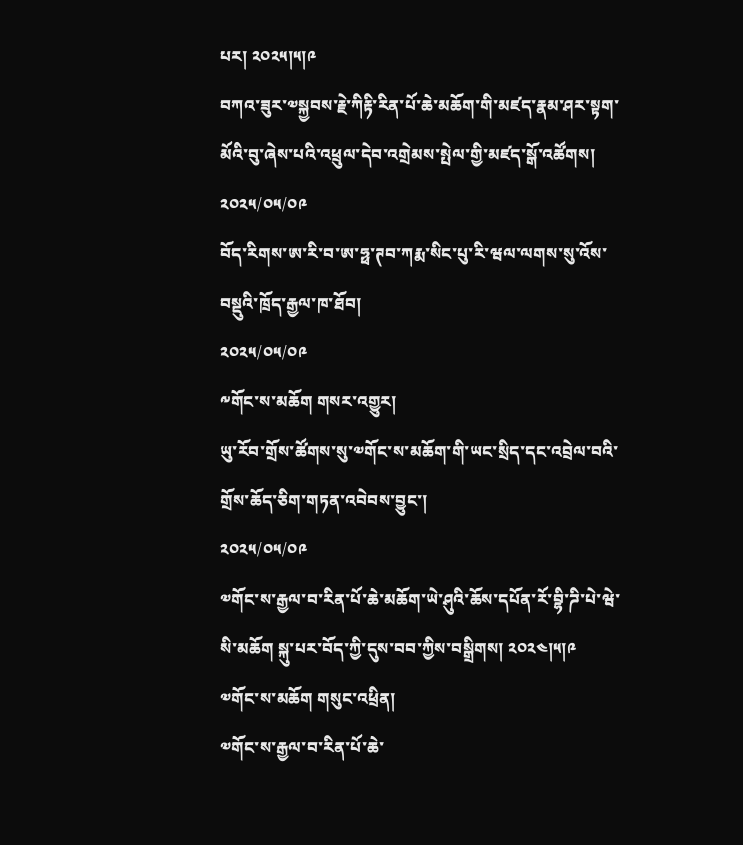པར། ༢༠༢༥།༥།༩
བཀའ་ཟུར་༧སྐྱབས་རྗེ་ཀིརྟི་རིན་པོ་ཆེ་མཆོག་གི་མཛད་རྣམ་ཤར་སྟག་མོའི་བུ་ཞེས་པའི་འཕྲུལ་དེབ་འགྲེམས་སྤེལ་གྱི་མཛད་སྒོ་འཚོགས།
༢༠༢༥/༠༥/༠༩
བོད་རིགས་ཨ་རི་བ་ཨ་ཧྥ་ཊབ་ཀརྨ་སིང་པུ་རི་ཝལ་ལགས་སུ་འོས་བསྡུའི་ཁྲོད་རྒྱལ་ཁ་ཐོབ།
༢༠༢༥/༠༥/༠༩
༸གོང་ས་མཆོག གསར་འགྱུར།
ཡུ་རོབ་གྲོས་ཚོགས་སུ་༧གོང་ས་མཆོག་གི་ཡང་སྲིད་དང་འབྲེལ་བའི་གྲོས་ཆོད་ཅིག་གཏན་འབེབས་བྱུང་།
༢༠༢༥/༠༥/༠༩
༧གོང་ས་རྒྱལ་བ་རིན་པོ་ཆེ་མཆོག་ཡེ་ཤུའི་ཆོས་དཔོན་རོ་བྷི་ཌི་པེ་ཝེ་སི་མཆོག སྐུ་པར་བོད་ཀྱི་དུས་བབ་ཀྱིས་བསྒྲིགས། ༢༠༢༤།༥།༩
༧གོང་ས་མཆོག གསུང་འཕྲིན།
༧གོང་ས་རྒྱལ་བ་རིན་པོ་ཆེ་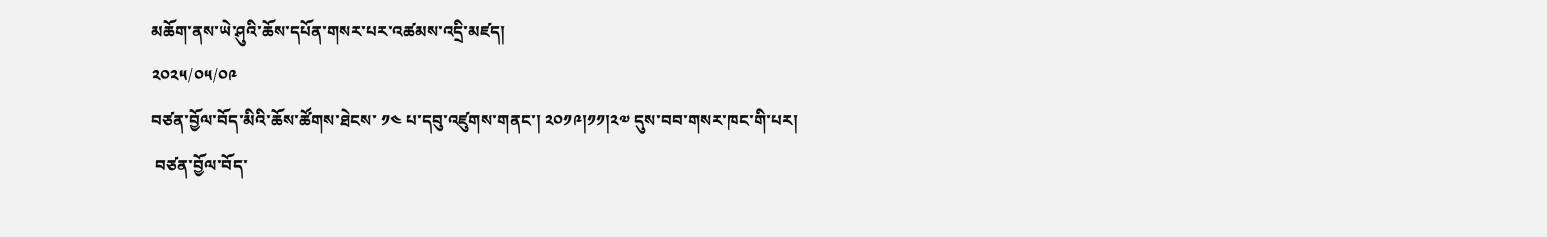མཆོག་ནས་ཡེ་ཤུའི་ཆོས་དཔོན་གསར་པར་འཚམས་འདྲི་མཛད།
༢༠༢༥/༠༥/༠༩
བཙན་བྱོལ་བོད་མིའི་ཆོས་ཚོགས་ཐེངས་ ༡༤ པ་དབུ་འཛུགས་གནང་། ༢༠༡༩།༡༡།༢༧ དུས་བབ་གསར་ཁང་གི་པར།
 བཙན་བྱོལ་བོད་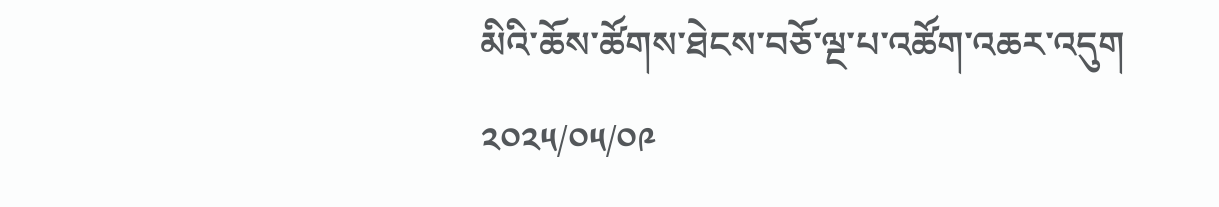མིའི་ཆོས་ཚོགས་ཐེངས་བཅོ་ལྔ་པ་འཚོག་འཆར་འདུག
༢༠༢༥/༠༥/༠༩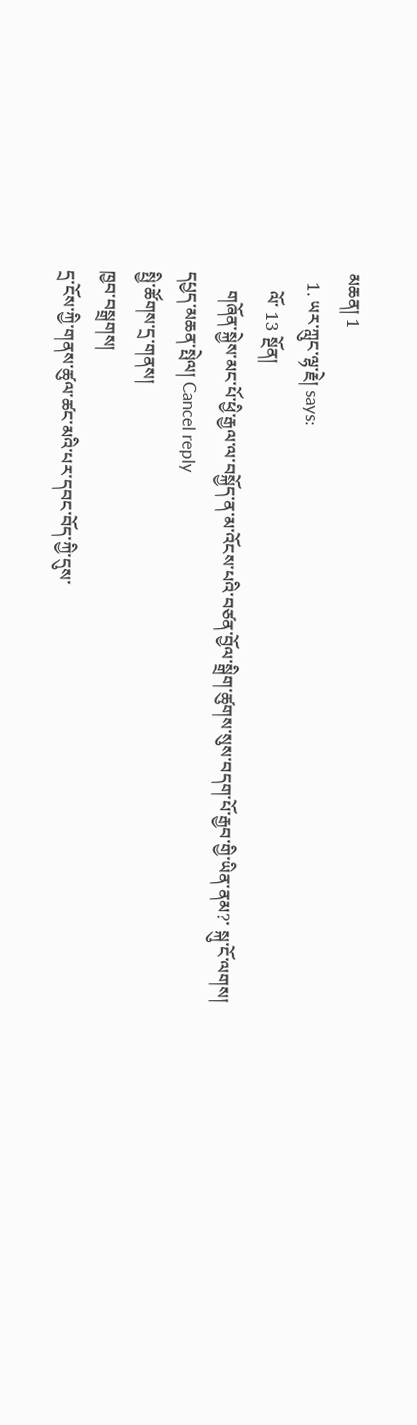མཆན། 1
  1. ཡར་ཀླུང་ལྷ་རྗེ། says:
    ལོ་ 13 སྔོན།
    གཞོན་སྐྱེས་མང་པོ་ཕྱི་རྒྱལ་ལ་བསྐྱོད་ན་མ་འོངས་པའི་བཙན་བྱོལ་སྒྲིག་ཚུགས་སུས་བདག་པོ་རྒྱབ་གྱི་ཡིན་ནམ?་ སྐུ་ངོ་ལགས།
དཔྱད་མཆན་སྤེལ། Cancel reply
སྤྱི་ཚོགས་དྲ་གནས།
ཁྱབ་བསྒྲགས།
དྲ་ངོས་ཀྱི་གནས་ཚུལ་ཚང་མའི་པར་དབང་བོད་ཀྱི་དུས་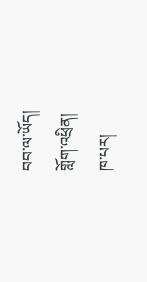བབ་ལ་ཡོད།
གློག་འཕྲིན།
ཁ་པར།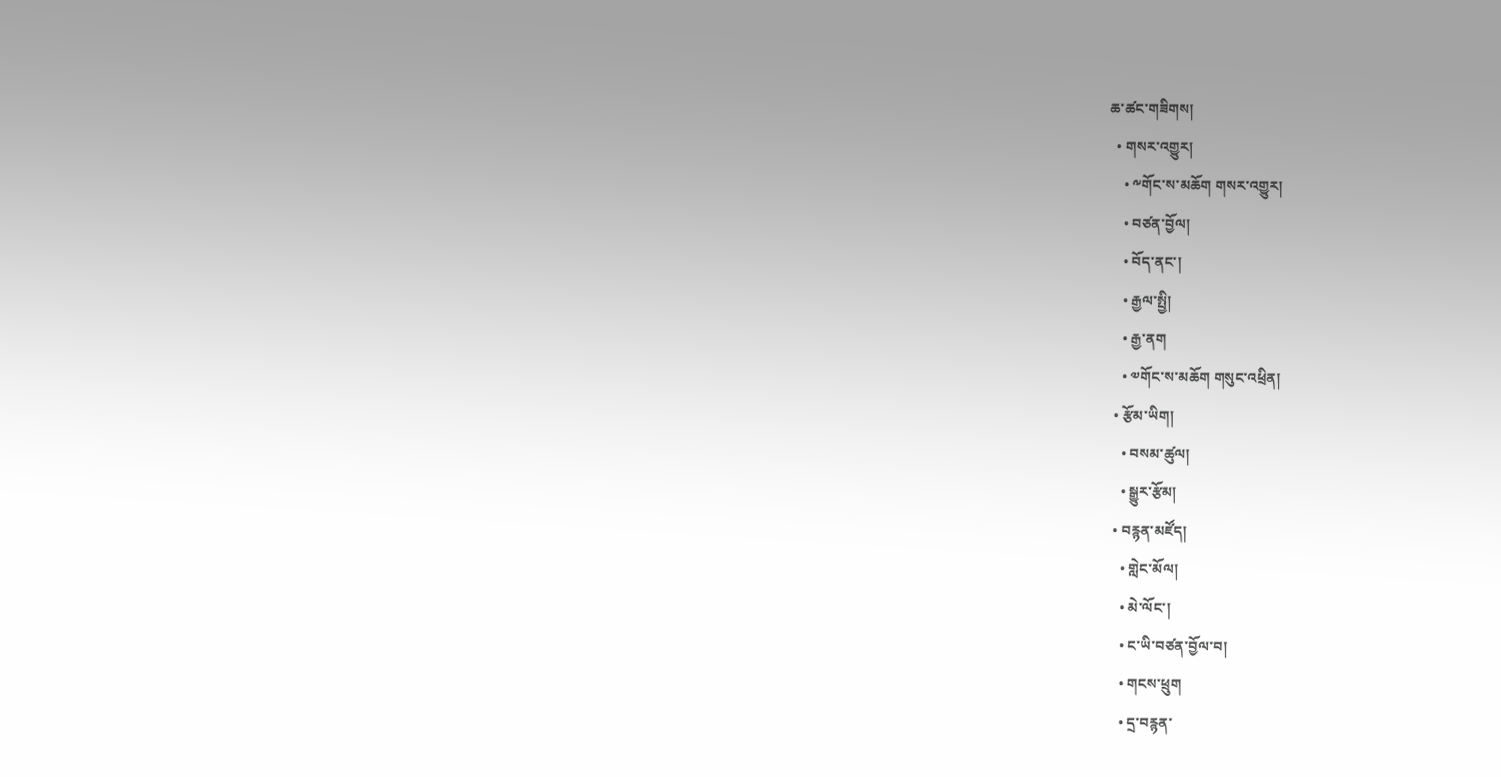ཆ་ཚང་གཟིགས།
  • གསར་འགྱུར།
    • ༸གོང་ས་མཆོག གསར་འགྱུར།
    • བཙན་བྱོལ།
    • བོད་ནང་།
    • རྒྱལ་སྤྱི།
    • རྒྱ་ནག
    • ༧གོང་ས་མཆོག གསུང་འཕྲིན།
  • རྩོམ་ཡིག།
    • བསམ་ཚུལ།
    • སྒྱུར་རྩོམ།
  • བརྙན་མཛོད།
    • གླེང་མོལ།
    • མེ་ལོང་།
    • ང་ཡི་བཙན་བྱོལ་བ།
    • གངས་ཕྲུག
    • དྲ་བརྙན་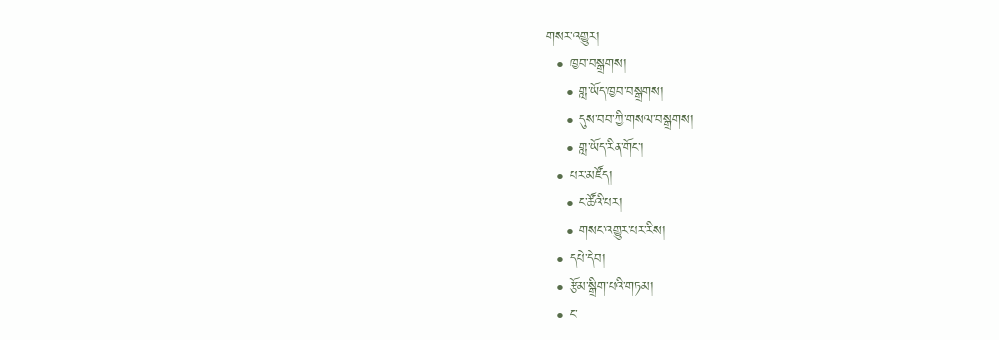གསར་འགྱུར།
  • ཁྱབ་བསྒྲགས།
    • གླ་ཡོད་ཁྱབ་བསྒྲགས།
    • དུས་བབ་ཀྱི་གསལ་བསྒྲགས།
    • གླ་ཡོད་རིན་གོང་།
  • པར་མཛོད།
    • ང་ཚོའི་པར།
    • གསང་འགྱུར་པར་རིས།
  • དཔེ་དེབ།
  • རྩོམ་སྒྲིག་པའི་གཏམ།
  • ང་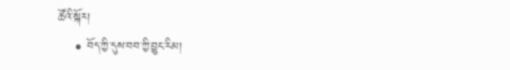ཚོའི་སྐོར།
    • བོད་ཀྱི་དུས་བབ་ཀྱི་བྱུང་རིམ།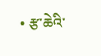• རྩ་ཆེའི་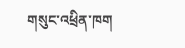གསུང་འཕྲིན་ཁག